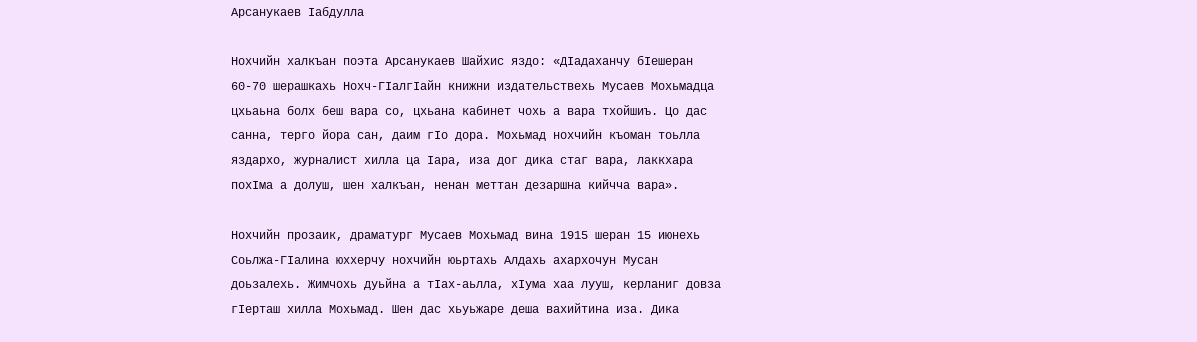Арсанукаев Iабдулла

Нохчийн халкъан поэта Арсанукаев Шайхис яздо: «ДIадаханчу бIешеран 60-70 шерашкахь Нохч-ГIалгIайн книжни издательствехь Мусаев Мохьмадца цхьаьна болх беш вара со, цхьана кабинет чохь а вара тхойшиъ. Цо дас санна, терго йора сан, даим гIо дора. Мохьмад нохчийн къоман тоьлла яздархо, журналист хилла ца Iара, иза дог дика стаг вара, лаккхара похIма а долуш, шен халкъан, ненан меттан дезаршна кийчча вара».

Нохчийн прозаик, драматург Мусаев Мохьмад вина 1915 шеран 15 июнехь Соьлжа-ГIалина юххерчу нохчийн юьртахь Алдахь ахархочун Мусан доьзалехь. Жимчохь дуьйна а тIах-аьлла, хIума хаа лууш, керланиг довза гIерташ хилла Мохьмад. Шен дас хьуьжаре деша вахийтина иза. Дика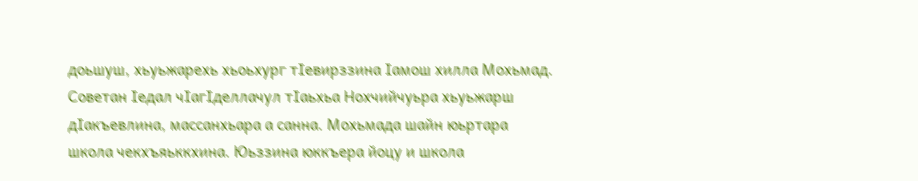доьшуш, хьуьжарехь хьоьхург тIевирззина Iамош хилла Мохьмад. Советан Iедал чIагIделлачул тIаьхьа Нохчийчуьра хьуьжарш дIакъевлина, массанхьара а санна. Мохьмада шайн юьртара школа чекхъяьккхина. Юьззина юккъера йоцу и школа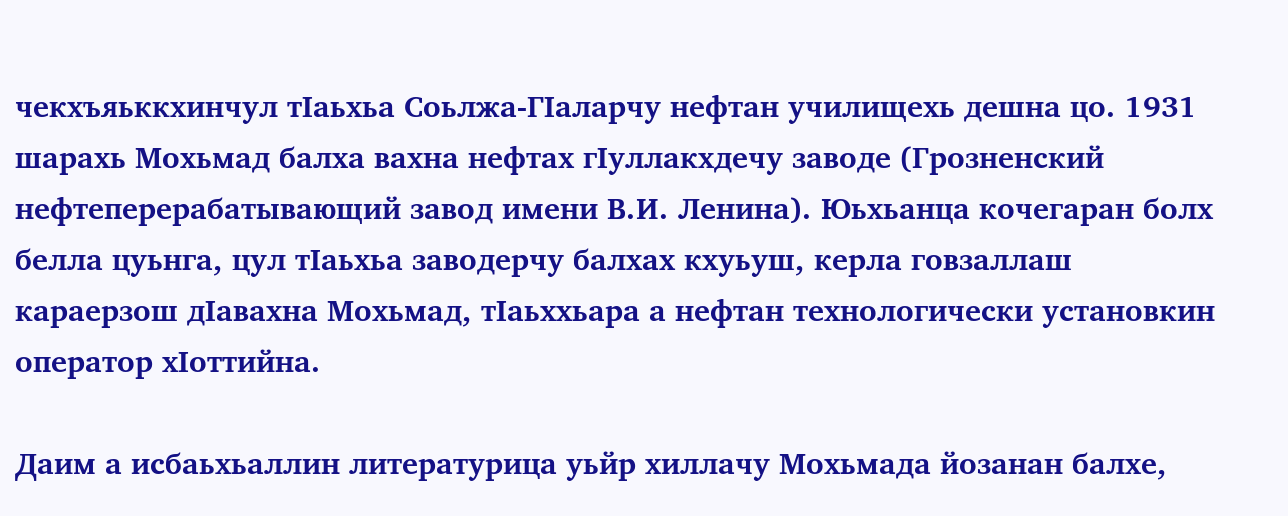чекхъяьккхинчул тIаьхьа Соьлжа-ГIаларчу нефтан училищехь дешна цо. 1931 шарахь Мохьмад балха вахна нефтах гIуллакхдечу заводе (Грозненский нефтеперерабатывающий завод имени В.И. Ленина). Юьхьанца кочегаран болх белла цуьнга, цул тIаьхьа заводерчу балхах кхуьуш, керла говзаллаш караерзош дIавахна Мохьмад, тIаьххьара а нефтан технологически установкин оператор хIоттийна.

Даим а исбаьхьаллин литературица уьйр хиллачу Мохьмада йозанан балхе,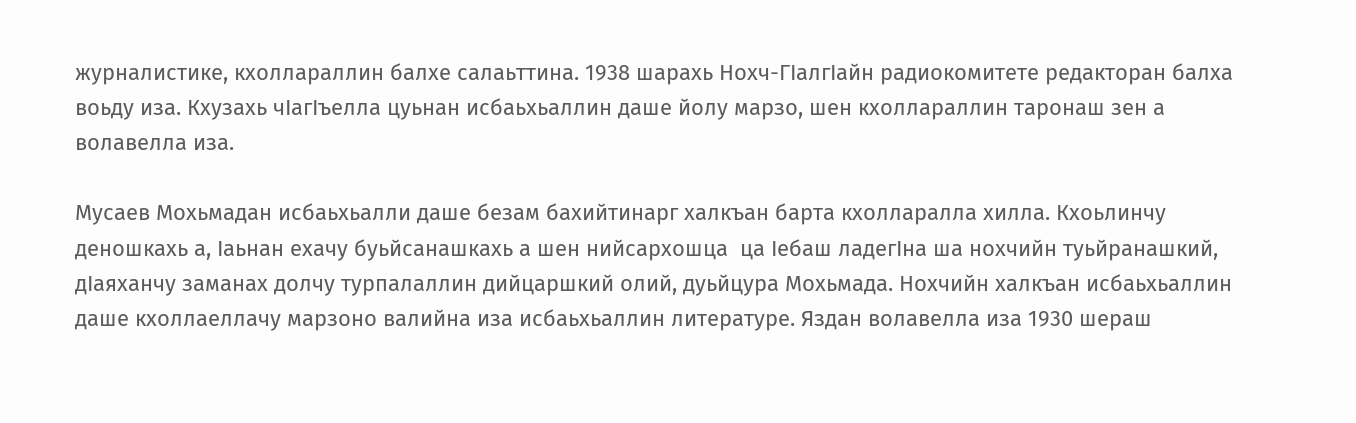журналистике, кхоллараллин балхе салаьттина. 1938 шарахь Нохч-ГIалгIайн радиокомитете редакторан балха воьду иза. Кхузахь чIагIъелла цуьнан исбаьхьаллин даше йолу марзо, шен кхоллараллин таронаш зен а волавелла иза.

Мусаев Мохьмадан исбаьхьалли даше безам бахийтинарг халкъан барта кхолларалла хилла. Кхоьлинчу деношкахь а, Iаьнан ехачу буьйсанашкахь а шен нийсархошца  ца Iебаш ладегIна ша нохчийн туьйранашкий, дIаяханчу заманах долчу турпалаллин дийцаршкий олий, дуьйцура Мохьмада. Нохчийн халкъан исбаьхьаллин даше кхоллаеллачу марзоно валийна иза исбаьхьаллин литературе. Яздан волавелла иза 1930 шераш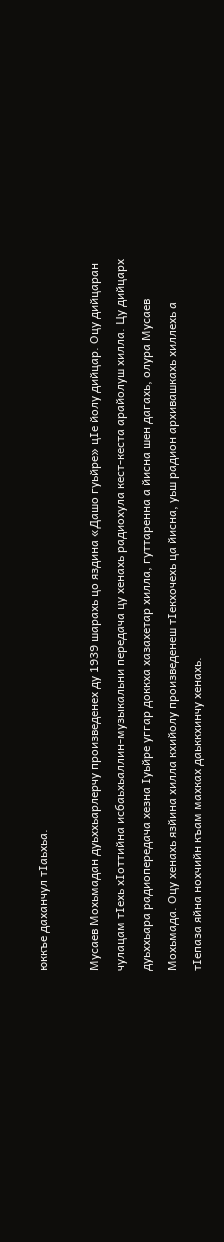юккъе даханчул тIаьхьа.

Мусаев Мохьмадан дуьххьарлерчу произведенех ду 1939 шарахь цо яздина «Дашо гуьйре» цIе йолу дийцар. Оцу дийцаран чулацам тIехь хIоттийна исбаьхьаллин-музыкальни передача цу хенахь радиохула кест-кеста арайолуш хилла. Цу дийцарх дуьххьара радиопередача хезна Iуьйре уггар доккха хазахетар хилла, гуттаренна а йисна шен дагахь, олура Мусаев Мохьмада. Оцу хенахь язйина хилла кхийолу произведенеш тIекхочехь ца йисна, уьш радион архивашкахь хиллехь а тIепаза яйна нохчийн къам махках даьккхинчу хенахь.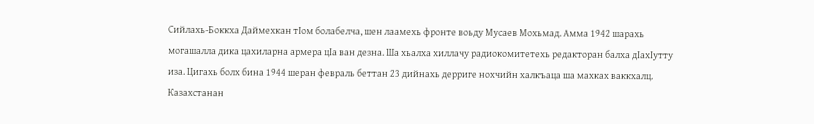Сийлахь-Боккха Даймехкан тIом болабелча, шен лаамехь фронте воьду Мусаев Мохьмад. Амма 1942 шарахь могашалла дика цахиларна армера цIа ван дезна. Ша хьалха хиллачу радиокомитетехь редакторан балха дIахIутту иза. Цигахь болх бина 1944 шеран февраль беттан 23 дийнахь дерриге нохчийн халкъаца ша махках ваккхалц. Казахстанан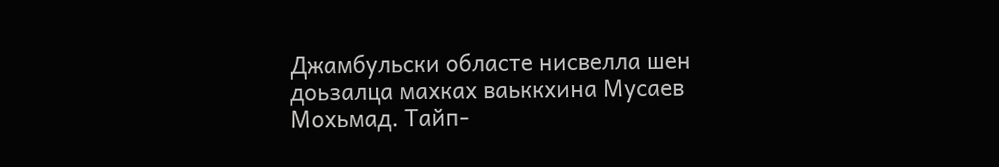Джамбульски областе нисвелла шен доьзалца махках ваьккхина Мусаев Мохьмад. Тайп-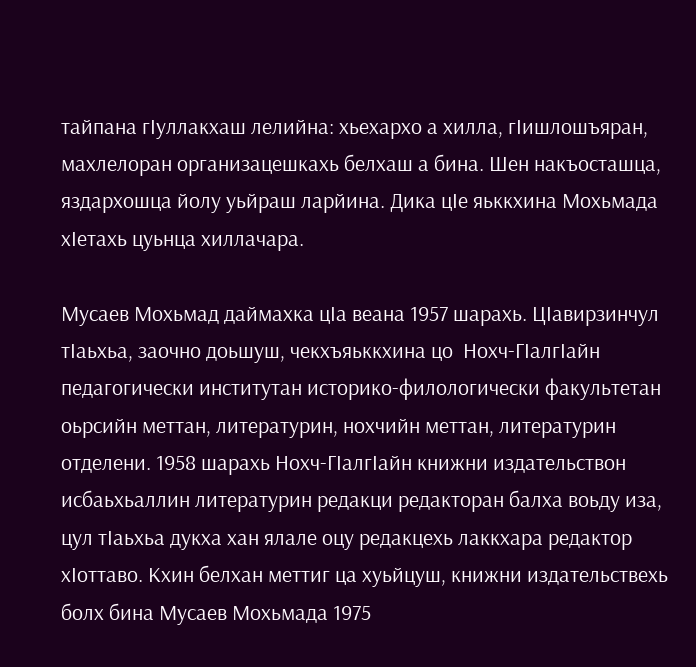тайпана гIуллакхаш лелийна: хьехархо а хилла, гIишлошъяран, махлелоран организацешкахь белхаш а бина. Шен накъосташца, яздархошца йолу уьйраш ларйина. Дика цIе яьккхина Мохьмада хIетахь цуьнца хиллачара.

Мусаев Мохьмад даймахка цIа веана 1957 шарахь. ЦIавирзинчул тIаьхьа, заочно доьшуш, чекхъяьккхина цо  Нохч-ГIалгIайн педагогически институтан историко-филологически факультетан оьрсийн меттан, литературин, нохчийн меттан, литературин отделени. 1958 шарахь Нохч-ГIалгIайн книжни издательствон исбаьхьаллин литературин редакци редакторан балха воьду иза, цул тIаьхьа дукха хан ялале оцу редакцехь лаккхара редактор хIоттаво. Кхин белхан меттиг ца хуьйцуш, книжни издательствехь болх бина Мусаев Мохьмада 1975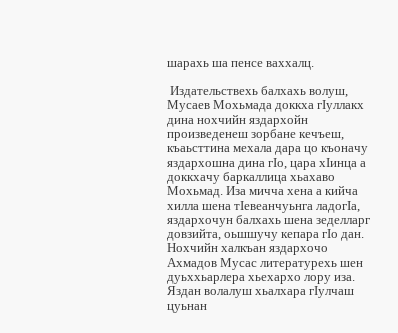шарахь ша пенсе ваххалц.

 Издательствехь балхахь волуш, Мусаев Мохьмада доккха гIуллакх дина нохчийн яздархойн произведенеш зорбане кечъеш, къаьсттина мехала дара цо къоначу яздархошна дина гIо, цара хIинца а доккхачу баркаллица хьахаво Мохьмад. Иза мичча хена а кийча хилла шена тIевеанчуьнга ладогIа, яздархочун балхахь шена зеделларг довзийта, оьшшучу кепара гIо дан. Нохчийн халкъан яздархочо Ахмадов Мусас литературехь шен дуьххьарлера хьехархо лору иза. Яздан волалуш хьалхара гIулчаш цуьнан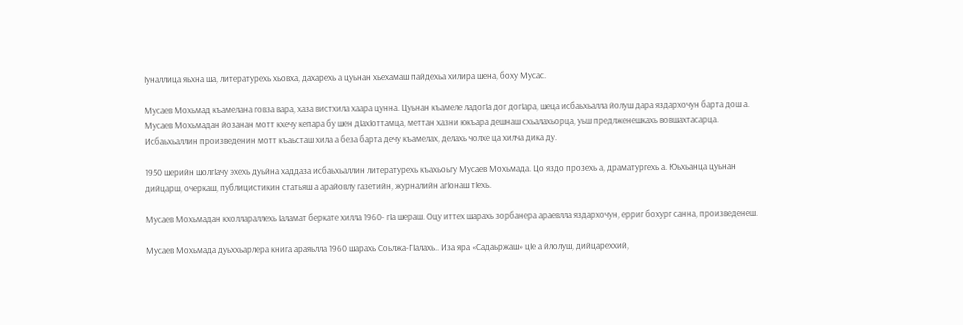Iуналлица яьхна ша, литературехь хьовха, дахарехь а цуьнан хьехамаш пайдехьа хилира шена, боху Мусас.

Мусаев Мохьмад къамелана говза вара, хаза вистхила хаара цунна. Цуьнан къамеле ладогIа дог догIара, шеца исбаьхьалла йолуш дара яздархочун барта дош а. Мусаев Мохьмадан йозанан мотт кхечу кепара бу шен дIахIоттамца, меттан хазни юкъара дешнаш схьалахьорца, уьш предлженешкахь вовшахтасарца. Исбаьхьаллин произведенин мотт къаьсташ хила а беза барта дечу къамелах, делахь чолхе ца хилча дика ду.

1950 шерийн шолгIачу эхехь дуьйна хаддаза исбаьхьаллин литературехь къахьоьгу Мусаев Мохьмада. Цо яздо прозехь а, драматургехь а. Юьхьанца цуьнан дийцарш, очеркаш, публицистикин статьяш а арайовлу газетийн, журналийн агIонаш тIехь.

Мусаев Мохьмадан кхоллараллехь Iаламат беркате хилла 1960- гIа шераш. Оцу иттех шарахь зорбанера араевлла яздархочун, ерриг бохург санна, произведенеш.

Мусаев Мохьмада дуьххьарлера книга араяьлла 1960 шарахь Соьлжа-ГIалахь.. Иза яра «Садаьржаш» цIе а йлолуш, дийцареххий,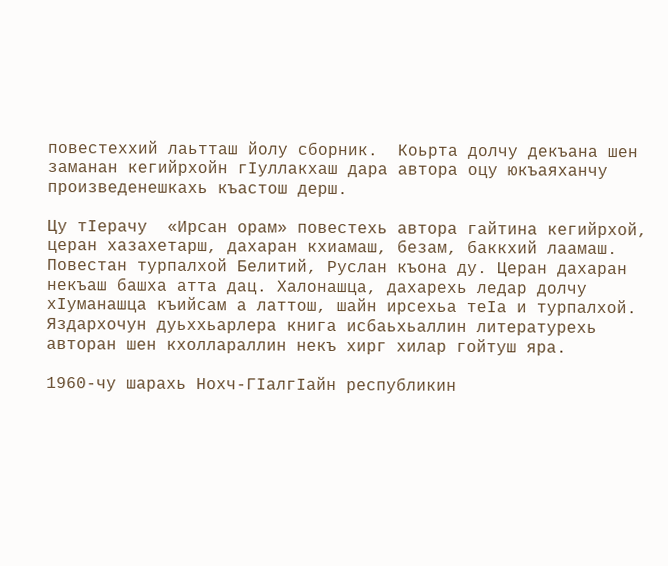повестеххий лаьтташ йолу сборник.  Коьрта долчу декъана шен заманан кегийрхойн гIуллакхаш дара автора оцу юкъаяханчу произведенешкахь къастош дерш.

Цу тIерачу  «Ирсан орам» повестехь автора гайтина кегийрхой, церан хазахетарш, дахаран кхиамаш, безам, баккхий лаамаш. Повестан турпалхой Белитий, Руслан къона ду. Церан дахаран некъаш башха атта дац. Халонашца, дахарехь ледар долчу хIуманашца къийсам а латтош, шайн ирсехьа теIа и турпалхой.  Яздархочун дуьххьарлера книга исбаьхьаллин литературехь авторан шен кхоллараллин некъ хирг хилар гойтуш яра.

1960-чу шарахь Нохч-ГIалгIайн республикин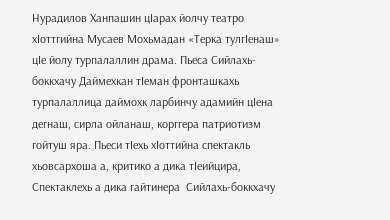Нурадилов Ханпашин цIарах йолчу театро хIоттгийна Мусаев Мохьмадан «Терка тулгIенаш» цIе йолу турпалаллин драма. Пьеса Сийлахь-боккхачу Даймехкан тIеман фронташкахь турпалаллица даймохк ларбинчу адамийн цIена дегнаш, сирла ойланаш, корггера патриотизм гойтуш яра. Пьеси тIехь хIоттийна спектакль хьовсархоша а, критико а дика тIеийцира, Спектаклехь а дика гайтинера  Сийлахь-боккхачу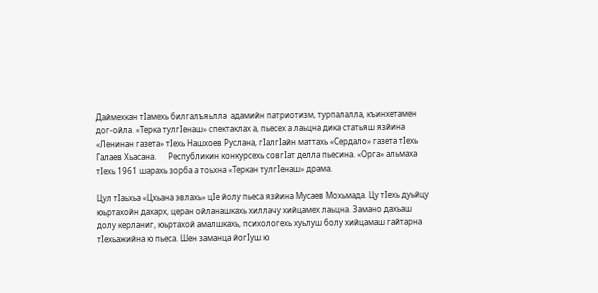Даймехкан тIамехь билгалъяьлла  адамийн патриотизм, турпалалла, къинхетамен дог-ойла. «Терка тулгIенаш» спектаклах а, пьесех а лаьцна дика статьяш язйина «Ленинан газета» тIехь Нашхоев Руслана, гIалгIайн маттахь «Сердало» газета тIехь Галаев Хьасана.      Республикин конкурсехь совгIат делла пьесина. «Орга» альмаха тIехь 1961 шарахь зорба а тоьхна «Теркан тулгIенаш» драма.

Цул тIаьхьа «Цхьана эвлахь» цIе йолу пьеса язйина Мусаев Мохьмада. Цу тIехь дуьйцу  юьртахойн дахарх, церан ойланашкахь хиллачу хийцамех лаьцна. Замано дахьаш долу керланиг, юьртахой амалшкахь, психологехь хуьлуш болу хийцамаш гайтарна тIехьажийна ю пьеса. Шен заманца йогIуш ю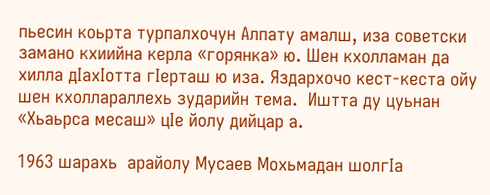пьесин коьрта турпалхочун Алпату амалш, иза советски замано кхиийна керла «горянка» ю. Шен кхолламан да хилла дIахIотта гIерташ ю иза. Яздархочо кест-кеста ойу шен кхоллараллехь зударийн тема.  Иштта ду цуьнан «Хьаьрса месаш» цIе йолу дийцар а.

1963 шарахь  арайолу Мусаев Мохьмадан шолгIа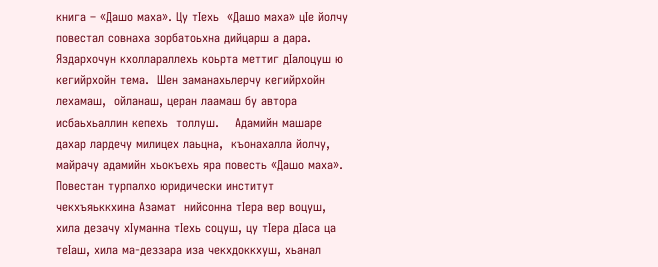книга – «Дашо маха». Цу тIехь  «Дашо маха» цIе йолчу повестал совнаха зорбатоьхна дийцарш а дара. Яздархочун кхоллараллехь коьрта меттиг дIалоцуш ю кегийрхойн тема.  Шен заманахьлерчу кегийрхойн лехамаш,  ойланаш, церан лаамаш бу автора исбаьхьаллин кепехь  толлуш.    Адамийн машаре дахар лардечу милицех лаьцна,  къонахалла йолчу, майрачу адамийн хьокъехь яра повесть «Дашо маха». Повестан турпалхо юридически институт чекхъяьккхина Азамат  нийсонна тIера вер воцуш, хила дезачу хIуманна тIехь соцуш, цу тIера дIаса ца теIаш, хила ма-деззара иза чекхдоккхуш, хьанал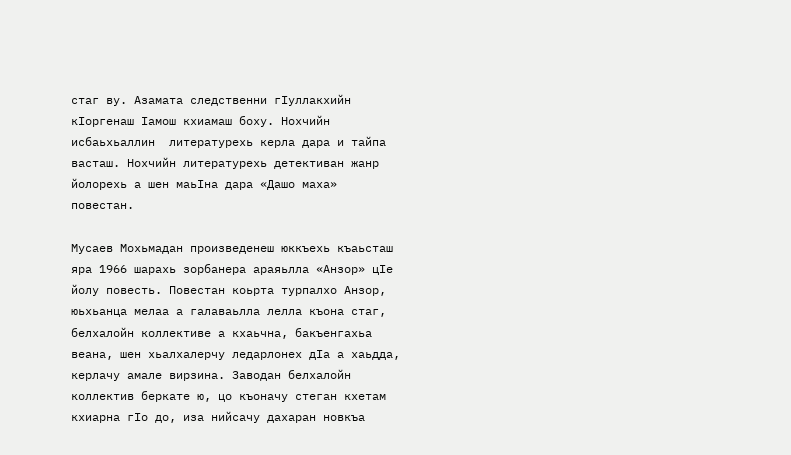стаг ву. Азамата следственни гIуллакхийн кIоргенаш Iамош кхиамаш боху. Нохчийн исбаьхьаллин  литературехь керла дара и тайпа васташ. Нохчийн литературехь детективан жанр йолорехь а шен маьIна дара «Дашо маха» повестан.

Мусаев Мохьмадан произведенеш юккъехь къаьсташ яра 1966 шарахь зорбанера араяьлла «Анзор» цIе йолу повесть. Повестан коьрта турпалхо Анзор, юьхьанца мелаа а галаваьлла лелла къона стаг, белхалойн коллективе а кхаьчна, бакъенгахьа веана, шен хьалхалерчу ледарлонех дIа а хаьдда, керлачу амале вирзина. Заводан белхалойн коллектив беркате ю, цо къоначу стеган кхетам кхиарна гIо до, иза нийсачу дахаран новкъа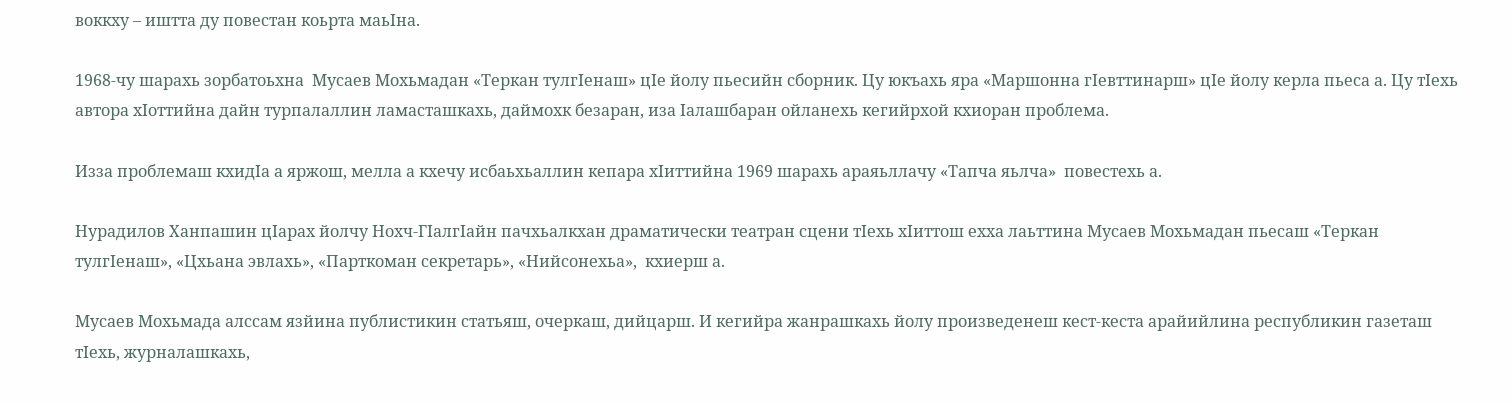воккху – иштта ду повестан коьрта маьIна.

1968-чу шарахь зорбатоьхна  Мусаев Мохьмадан «Теркан тулгIенаш» цIе йолу пьесийн сборник. Цу юкъахь яра «Маршонна гIевттинарш» цIе йолу керла пьеса а. Цу тIехь автора хIоттийна дайн турпалаллин ламасташкахь, даймохк безаран, иза Iалашбаран ойланехь кегийрхой кхиоран проблема.

Изза проблемаш кхидIа а яржош, мелла а кхечу исбаьхьаллин кепара хIиттийна 1969 шарахь араяьллачу «Тапча яьлча»  повестехь а.

Нурадилов Ханпашин цIарах йолчу Нохч-ГIалгIайн пачхьалкхан драматически театран сцени тIехь хIиттош ехха лаьттина Мусаев Мохьмадан пьесаш «Теркан тулгIенаш», «Цхьана эвлахь», «Парткоман секретарь», «Нийсонехьа»,  кхиерш а.

Мусаев Мохьмада алссам язйина публистикин статьяш, очеркаш, дийцарш. И кегийра жанрашкахь йолу произведенеш кест-кеста арайийлина республикин газеташ тIехь, журналашкахь,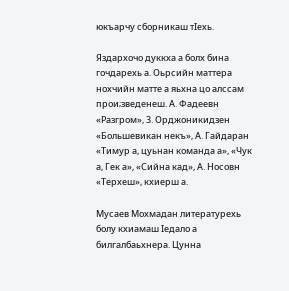юкъарчу сборникаш тIехь.

Яздархочо дуккха а болх бина гочдарехь а. Оьрсийн маттера нохчийн матте а яьхна цо алссам прои;зведенеш. А. Фадеевн «Разгром», 3. Орджоникидзен «Большевикан некъ», А. Гайдаран «Тимур а, цуьнан команда а», «Чук а, Гек а», «Сийна кад», А. Носовн «Терхеш», кхиерш а.

Мусаев Мохмадан литературехь болу кхиамаш Iедало а билгалбаьхнера. Цунна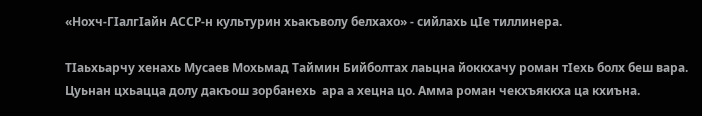«Нохч-ГIалгIайн АССР-н культурин хьакъволу белхахо» - сийлахь цIе тиллинера.

ТIаьхьарчу хенахь Мусаев Мохьмад Таймин Бийболтах лаьцна йоккхачу роман тIехь болх беш вара. Цуьнан цхьацца долу дакъош зорбанехь  ара а хецна цо. Амма роман чекхъяккха ца кхиъна.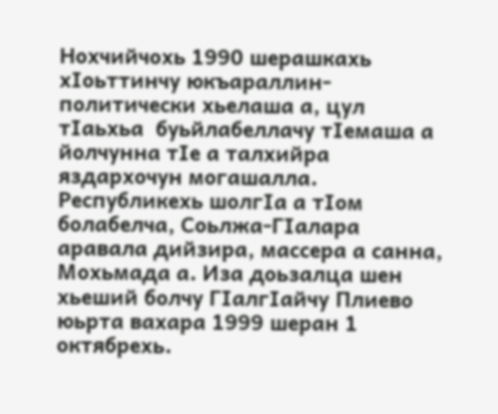Нохчийчохь 1990 шерашкахь хIоьттинчу юкъараллин-политически хьелаша а, цул тIаьхьа  буьйлабеллачу тIемаша а  йолчунна тIе а талхийра яздархочун могашалла. Республикехь шолгIа а тIом болабелча, Соьлжа-ГIалара аравала дийзира, массера а санна, Мохьмада а. Иза доьзалца шен хьеший болчу ГIалгIайчу Плиево юьрта вахара 1999 шеран 1 октябрехь.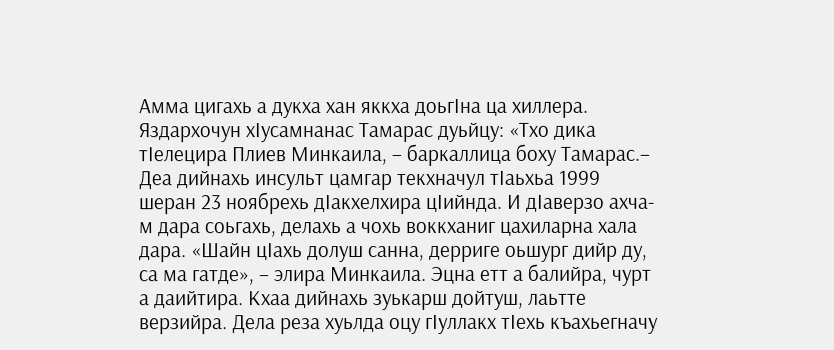Амма цигахь а дукха хан яккха доьгIна ца хиллера. Яздархочун хIусамнанас Тамарас дуьйцу: «Тхо дика тIелецира Плиев Минкаила, – баркаллица боху Тамарас.– Деа дийнахь инсульт цамгар текхначул тIаьхьа 1999 шеран 23 ноябрехь дIакхелхира цIийнда. И дIаверзо ахча-м дара соьгахь, делахь а чохь воккханиг цахиларна хала дара. «Шайн цIахь долуш санна, дерриге оьшург дийр ду, са ма гатде», – элира Минкаила. Эцна етт а балийра, чурт а даийтира. Кхаа дийнахь зуькарш дойтуш, лаьтте верзийра. Дела реза хуьлда оцу гIуллакх тIехь къахьегначу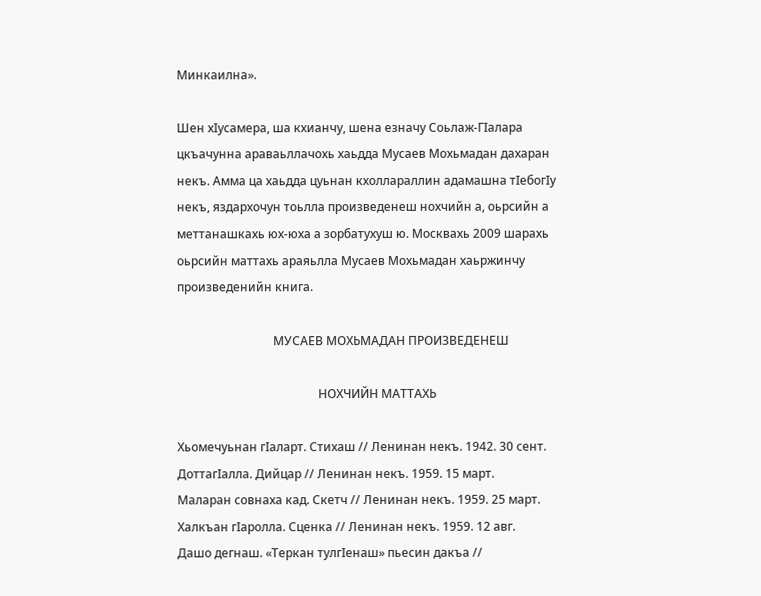Минкаилна».

Шен хIусамера, ша кхианчу, шена езначу Соьлаж-ГIалара цкъачунна араваьллачохь хаьдда Мусаев Мохьмадан дахаран некъ. Амма ца хаьдда цуьнан кхоллараллин адамашна тIебогIу некъ, яздархочун тоьлла произведенеш нохчийн а, оьрсийн а меттанашкахь юх-юха а зорбатухуш ю. Москвахь 2009 шарахь оьрсийн маттахь араяьлла Мусаев Мохьмадан хаьржинчу произведенийн книга.

                                МУСАЕВ МОХЬМАДАН ПРОИЗВЕДЕНЕШ

                                               НОХЧИЙН МАТТАХЬ

Хьомечуьнан гIаларт. Стихаш // Ленинан некъ. 1942. 30 сент.
ДоттагIалла. Дийцар // Ленинан некъ. 1959. 15 март.
Маларан совнаха кад. Скетч // Ленинан некъ. 1959. 25 март.
Халкъан гIаролла. Сценка // Ленинан некъ. 1959. 12 авг.
Дашо дегнаш. «Теркан тулгIенаш» пьесин дакъа //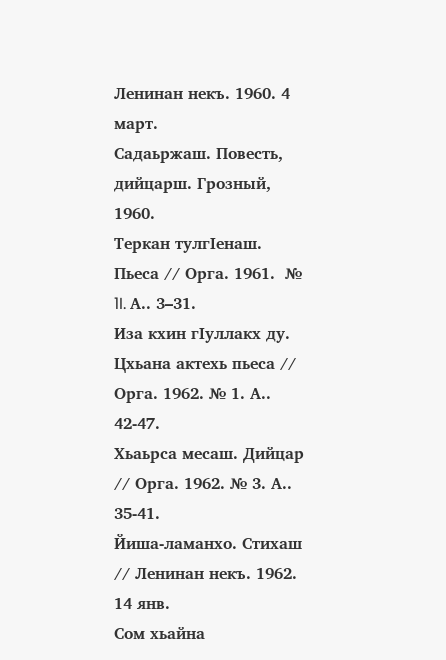Ленинан некъ. 1960. 4 март.
Садаьржаш. Повесть, дийцарш. Грозный, 1960.
Теркан тулгIенаш. Пьеса // Орга. 1961.  № 1I. А.. 3–31.
Иза кхин гIуллакх ду. Цхьана актехь пьеса // Орга. 1962. № 1. А.. 42-47.
Хьаьрса месаш. Дийцар // Орга. 1962. № 3. А.. 35-41.
Йиша-ламанхо. Стихаш // Ленинан некъ. 1962. 14 янв.
Сом хьайна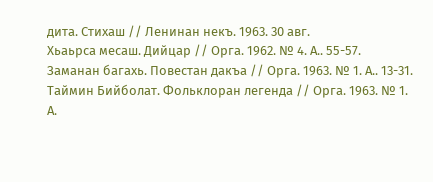дита. Стихаш // Ленинан некъ. 1963. 30 авг.
Хьаьрса месаш. Дийцар // Орга. 1962. № 4. А.. 55-57.
Заманан багахь. Повестан дакъа // Орга. 1963. № 1. А.. 13-31.
Таймин Бийболат. Фольклоран легенда // Орга. 1963. № 1. А.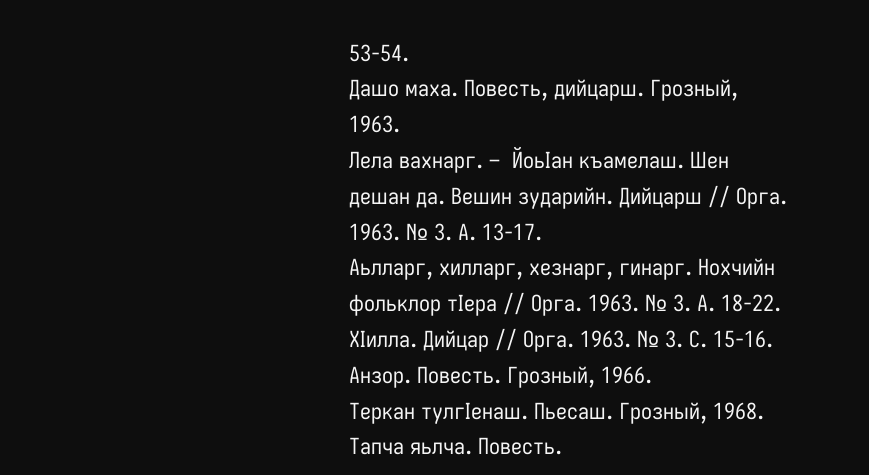53-54.
Дашо маха. Повесть, дийцарш. Грозный, 1963.
Лела вахнарг. –  ЙоьIан къамелаш. Шен дешан да. Вешин зударийн. Дийцарш // Орга. 1963. № 3. А. 13-17.
Аьлларг, хилларг, хезнарг, гинарг. Нохчийн фольклор тIера // Орга. 1963. № 3. А. 18-22.
ХIилла. Дийцар // Орга. 1963. № 3. С. 15-16.
Анзор. Повесть. Грозный, 1966.
Теркан тулгIенаш. Пьесаш. Грозный, 1968.
Тапча яьлча. Повесть.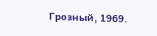Грозный, 1969.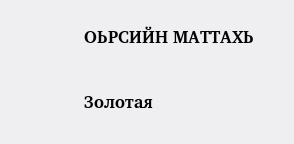ОЬРСИЙН МАТТАХЬ

Золотая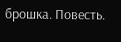брошка. Повесть.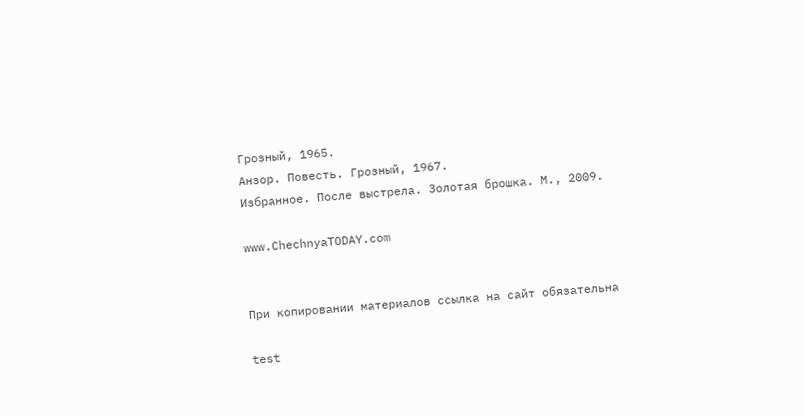Грозный, 1965.
Анзор. Повесть. Грозный, 1967.
Избранное. После выстрела. Золотая брошка. М., 2009.

www.ChechnyaTODAY.com


При копировании материалов ссылка на сайт обязательна

test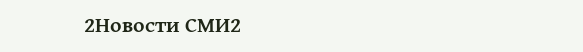2Новости СМИ2